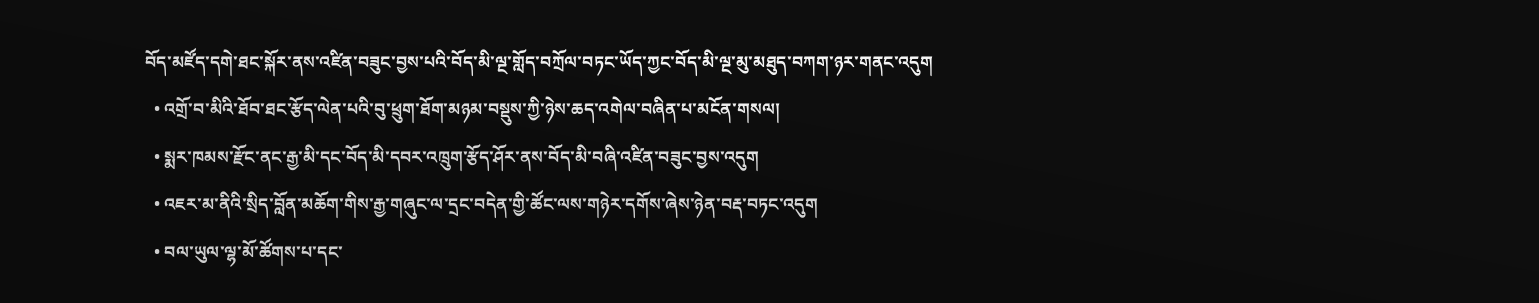བོད་མཛོད་དགེ་ཐང་སྐོར་ནས་འཛིན་བཟུང་བྱས་པའི་བོད་མི་ལྔ་གློད་བཀྲོལ་བཏང་ཡོད་ཀྱང་བོད་མི་ལྔ་མུ་མཐུད་བཀག་ཉར་གནང་འདུག
  • འགྲོ་བ་མིའི་ཐོབ་ཐང་རྩོད་ལེན་པའི་བུ་ཕྲུག་ཐོག་མཉམ་བསྡུས་ཀྱི་ཉེས་ཆད་འགེལ་བཞིན་པ་མངོན་གསལ།
  • སྨར་ཁམས་རྫོང་ནང་རྒྱ་མི་དང་བོད་མི་དབར་འཁྲུག་རྩོད་ཤོར་ནས་བོད་མི་བཞི་འཛིན་བཟུང་བྱས་འདུག
  • འཇར་མ་ནིའི་སྲིད་བློན་མཆོག་གིས་རྒྱ་གཞུང་ལ་དྲང་བདེན་གྱི་ཚོང་ལས་གཉེར་དགོས་ཞེས་ཉེན་བརྡ་བཏང་འདུག
  • བལ་ཡུལ་ལྷ་མོ་ཚོགས་པ་དང་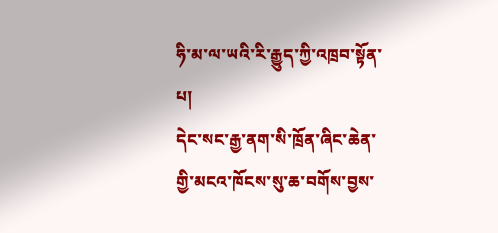ཧི་མ་ལ་ཡའི་རི་རྒྱུད་ཀྱི་འཁྲབ་སྟོན་པ།
དེང་སང་རྒྱ་ནག་སི་ཁྲོན་ཞིང་ཆེན་གྱི་མངའ་ཁོངས་སུ་ཆ་བགོས་བྱས་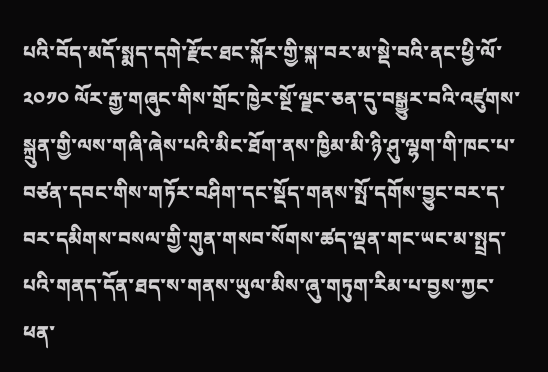པའི་བོད་མདོ་སྨད་དགེ་རྫོང་ཐང་སྐོར་གྱི་སྐ་བར་མ་སྡེ་བའི་ནང་ཕྱི་ལོ་ ༢༠༡༠ ལོར་རྒྱ་གཞུང་གིས་གྲོང་ཁྱེར་སྔོ་ལྗང་ཅན་དུ་བསྒྱུར་བའི་འཛུགས་སྐྲུན་གྱི་ལས་གཞི་ཞེས་པའི་མིང་ཐོག་ནས་ཁྱིམ་མི་ཉི་ཤུ་ལྷག་གི་ཁང་པ་བཙན་དབང་གིས་གཏོར་བཤིག་དང་སྡོད་གནས་སྤོ་དགོས་བྱུང་བར་ད་བར་དམིགས་བསལ་གྱི་གུན་གསབ་སོགས་ཚད་ལྡན་གང་ཡང་མ་སྤྲད་པའི་གནད་དོན་ཐད་ས་གནས་ཡུལ་མིས་ཞུ་གཏུག་རིམ་པ་བྱས་ཀྱང་ཕན་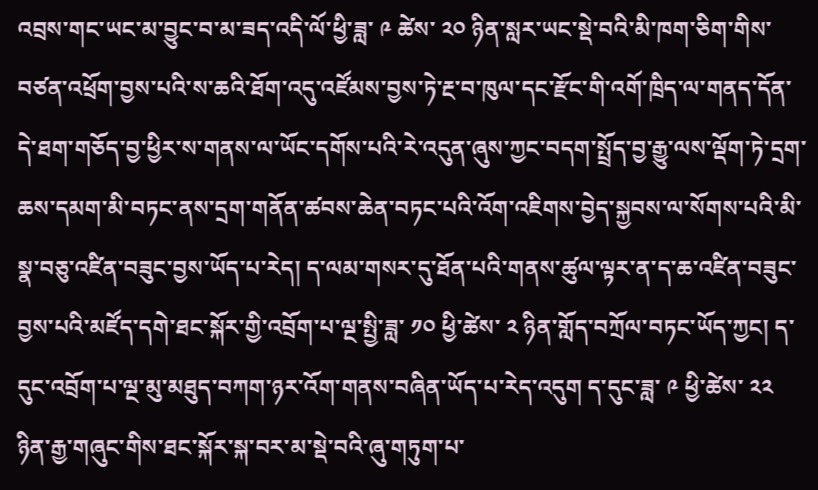འབྲས་གང་ཡང་མ་བྱུང་བ་མ་ཟད་འདི་ལོ་ཕྱི་ཟླ་ ༩ ཚེས་ ༢༠ ཉིན་སླར་ཡང་སྡེ་བའི་མི་ཁག་ཅིག་གིས་བཙན་འཕྲོག་བྱས་པའི་ས་ཆའི་ཐོག་འདུ་འཛོམས་བྱས་ཏེ་རྔ་བ་ཁུལ་དང་རྫོང་གི་འགོ་ཁྲིད་ལ་གནད་དོན་དེ་ཐག་གཅོད་བྱ་ཕྱིར་ས་གནས་ལ་ཡོང་དགོས་པའི་རེ་འདུན་ཞུས་ཀྱང་བདག་སྤྲོད་བྱ་རྒྱུ་ལས་ལྡོག་ཏེ་དྲག་ཆས་དམག་མི་བཏང་ནས་དྲག་གནོན་ཚབས་ཆེན་བཏང་པའི་འོག་འཇིགས་བྱེད་སྐྱབས་ལ་སོགས་པའི་མི་སྣ་བཅུ་འཛིན་བཟུང་བྱས་ཡོད་པ་རེད། ད་ལམ་གསར་དུ་ཐོན་པའི་གནས་ཚུལ་ལྟར་ན་ད་ཆ་འཛིན་བཟུང་བྱས་པའི་མཛོད་དགེ་ཐང་སྐོར་གྱི་འབྲོག་པ་ལྔ་སྤྱི་ཟླ་ ༡༠ ཕྱི་ཚེས་ ༢ ཉིན་གློད་བཀྲོལ་བཏང་ཡོད་ཀྱང། ད་དུང་འབྲོག་པ་ལྔ་མུ་མཐུད་བཀག་ཉར་འོག་གནས་བཞིན་ཡོད་པ་རེད་འདུག ད་དུང་ཟླ་ ༩ ཕྱི་ཚེས་ ༢༢ ཉིན་རྒྱ་གཞུང་གིས་ཐང་སྐོར་སྐ་བར་མ་སྡེ་བའི་ཞུ་གཏུག་པ་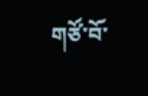གཙོ་བོ་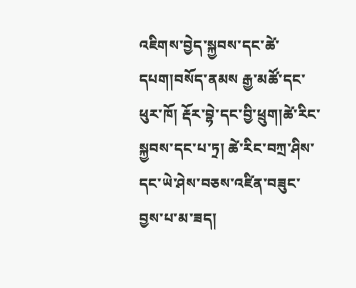འཇིགས་བྱེད་སྐྱབས་དང་ཚེ་དཔག།བསོད་ནམས རྒྱ་མཚོ་དང་ཕུར་ཁོ། རྡོར་བྷེ་དང་བྱི་ཕྲུག།ཚེ་རིང་སྐྱབས་དང་པ་ཏྲ། ཚེ་རིང་བཀྲ་ཤིས་དང་ཡེ་ཤེས་བཅས་འཛིན་བཟུང་བྱས་པ་མ་ཟད།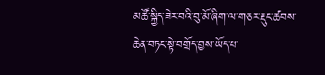མཚོ་སྐྱིད་ཟེར་བའི་བུ་མོ་ཞིག་ལ་གཅར་རྡུང་ཚབས་ཆེན་བཏང་སྟེ་བགྲོད་བྱས་ཡོད་པ་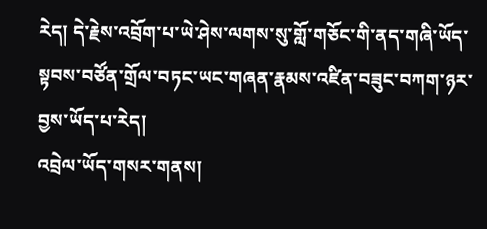རེད། དེ་རྗེས་འབྲོག་པ་ཡེ་ཤེས་ལགས་སུ་གློ་གཅོང་གི་ནད་གཞི་ཡོད་སྟབས་བཙོན་གྲོལ་བཏང་ཡང་གཞན་རྣམས་འཛིན་བཟུང་བཀག་ཉར་བྱས་ཡོད་པ་རེད།
འབྲེལ་ཡོད་གསར་གནས།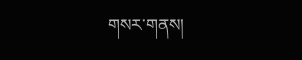གསར་གནས།